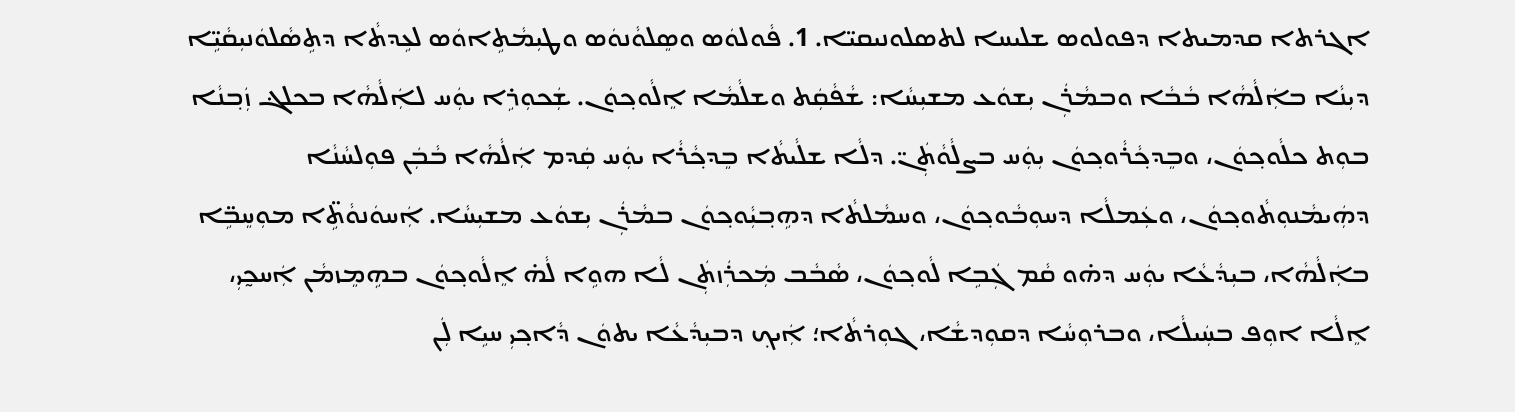ܐܓܪܬ‌ܐ ܩܕܡܝܬ‌ܐ ܕܦܘܠܘܣ ܫܠܝܚܐ ܠܬܣܠܘܢܝܩܝ̈ܐ. 1. ܦܵܘܠܘܿܣ ܘܣܸܠܘܵܢܘܿܣ ܘܛܝܼܡܵܬܹܐܘܿܣ ܠܥܹܕܬܵ‌ܐ ܕܬܹܣܵܠܘܿܢܝܼܩܵܝܹ̈ܐ ܕܝܼܢܵܐ ܒܐܲܠܵܗܵܐ ܒܵܒܵܐ ܘܒܡܵܪܲܢ ܝܼܫܘܿܥ ܡܫܝܼܚܵܐ: ܫܵܦܵܩܲܬ ܘܫܠܵܡܵܐ ܐܸܠܵܘܟ݂ܘܿܢ. ܫܲܟܘܼܪܹܐ ܝܘܲܚ ܠܐܲܠܵܗܵܐ ܒܟܠܔ ܙܲܒ݂ܢܵܐ ܒܘܼܬ ܟܠܵܘܟ݂ܘܿܢ، ܘܒܸܕܟ݂ܵܪܵܘܟ݂ܘܿܢ ܝܼܘܲܚ ܒܨܠܵܘܵܬܲܢ̈. ܕܠܵܐ ܫܠܵܝܬܵ‌ܐ ܒܸܕܟ݂ܵܪܵܐ ܝܘܲܚ ܩܲܕܡ ܐܲܠܵܗܵܐ ܒܵܒܲܢ ܦܘܼܠܚܵܢܵܐ ܕܗܲܝܡܵܢܘܼܬܵܘܟ݂ܘܿܢ، ܘܥܲܡܠܵܐ ܕܚܘܼܒܵܘܟ݂ܘܿܢ، ܘܚܡܵܠܬܵ‌ܐ ܕܗܹܒ݂ܝܼܵܘܟ݂ܘܿܢ ܒܡܵܪܲܢ ܝܼܫܘܿܥ ܡܫܝܼܚܵܐ. ܐܲܚܘܿܢܘܵܬܹ̈‌ܐ ܡܘܼܚܸܒܹ̈ܐ ܒܐܲܠܵܗܵܐ، ܒܝܼܕܵܥܵܐ ܝܘܲܚ ܕܗ̇ܘ ܩܵܡ ܓܲܒܹܐ ܠܵܘܟ݂ܘܿܢ، ܣܵܒܵܒ ܡܲܟܪܲܙܬܲܢ ܠܵܐ ܗܘܹܐ ܠܵܗ̇ ܐܸܠܵܘܟ݂ܘܿܢ ܒܗܹܡܸܙܡܵܢ ܐܲܚܟ̰ܝܼ، ܐܸܠܵܐ ܐܘܼܦ ܒܚܲܝܠܵܐ، ܘܒܪܘܼܚܵܐ ܕܩܘܼܕܫܵܐ، ܓܘܼܪܬܵ‌ܐ؛ ܐܲܝܟ݂ ܕܒܝܼܕܵܥܵܐ ܝܬܘܿܢ ܕܵܐܟ݂ܝܼ ܚܝܹܐ ܠܲܢ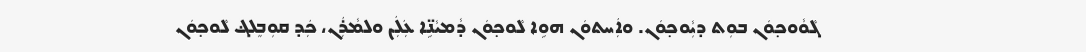ܓܵܘܵܘܟ݂ܘܿܢ ܒܘܼܬ ܕܝܼܵܘܟ݂ܘܿܢ. ܘܐܲܚܬܘܿܢ ܗܘܹܐ ܠܵܘܟ݂ܘܿܢ ܕܵܡܝܵܢܹ̈ܐ ܥܲܠܲܢ ܘܠܡܵܪܲܢ، ܟܲܕ ܩܘܼܒܸܠܔ ܠܵܘܟ݂ܘܿܢ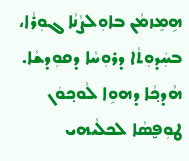ܗܹܡܸܙܡܵܢ ܒܐܘܼܠܨܵܢܵܐ ܓܘܼܪܵܐ، ܒܚܲܕܘܼܬܵ‌ܐ ܕܪܘܼܚܵܐ ܕܩܘܼܕܫܵܐ. ܗܵܕܟ݂ܵܐ ܕܗܘܹܐ ܠܵܘܟ݂ܘܿܢ ܛܘܼܦ̮ܣܵܐ ܠܟܠܵܝܗ‌ܝ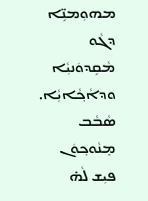ܡܗܘܼܡܢܹ̈ܐ ܕܓܵܘ ܡܵܩܹܕܘܿܢܝܼܵܐ ܘܕܐܵܟ݂ܵܐܝܼܵܐ. ܣܵܒܵܒ ܡܸܢܵܘܟ݂ܘܿܢ ܦܝܼܫ ܠܵܗ̇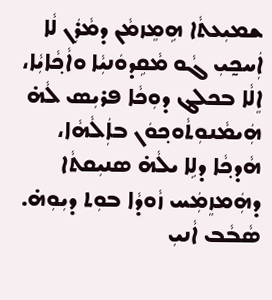ܫܡܝܼܥܬܵ‌ܐ ܗܹܡܸܙܡܵܢ ܕܡܵܪܲܢ ܠܵܐ ܐܲܚܟ̰ܝܼ ܓܵܘ ܡܵܩܹܕܘܿܢܝܼܵܐ ܘܐܵܟ݂ܵܐܝܼܵܐ، ܐܸܠܵܐ ܒܟܠܔ ܕܘܼܟܵܐ ܦܪܝܼܣ ܠܵܗ̇ ܗܲܝܡܵܢܘܼܬܵܘܟ݂ܘܿܢ ܒܐܲܠܵܗܵܐ، ܗܵܕܟ݂ܵܐ ܕܠܹܐ ܝܠܵܗ̇ ܣܢܝܼܩܬܵ‌ܐ ܕܗܲܡܙܸܡܲܚ ܙܵܘܕܵܐ ܒܘܼܬ ܕܝܼܘܼܗ̇. ܣܵܒܵܒ ܐܵܢܝܼ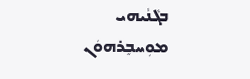ܒܓܵܢܵܝܗ‌ܝ ܡܘܼܚܒܸܪܗܘܿܢ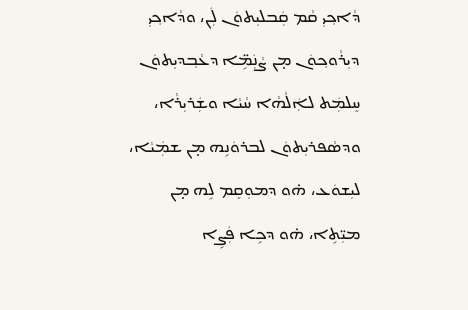ܕܵܐܟ݂ܝܼ ܩܵܡ ܩܲܒܠܝܼܬܘܿܢ ܠܲܢ، ܘܕܵܐܟ݂ܝܼ ܕܝܼܪܵܘܟ݂ܘܿܢ ܡ̣ܢ ܨܵܢܲܡܹ̈ܐ ܕܥܵܒ݂ܕܝܼܬܘܿܢ ܚܸܠܡܲܬ ܠܐܲܠܵܗܵܐ ܚܵܝܵܐ ܘܫܲܪܝܼܪܵܐ، ܘܕܣܵܦܪܝܼܬܘܿܢ ܠܒܪܘܿܢܹܗ ܡ̣ܢ ܫܡܲܝܵܐ، ܠܝܼܫܘܿܥ، ܗ̇ܘ ܕܡܘܼܩܸܡ ܠܹܗ ܡ̣ܢ ܡܝܼ̈ܬܹ‌ܐ، ܗ̇ܘ ܕܟܹܐ ܦܲܨܹܐ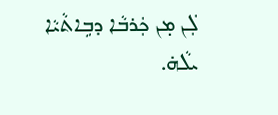ܠܲܢ ܡ̣ܢ ܟܲܪܒܵܐ ܕܒܹܐܬܵܝܵܐ ܝܠܵܗ̇.